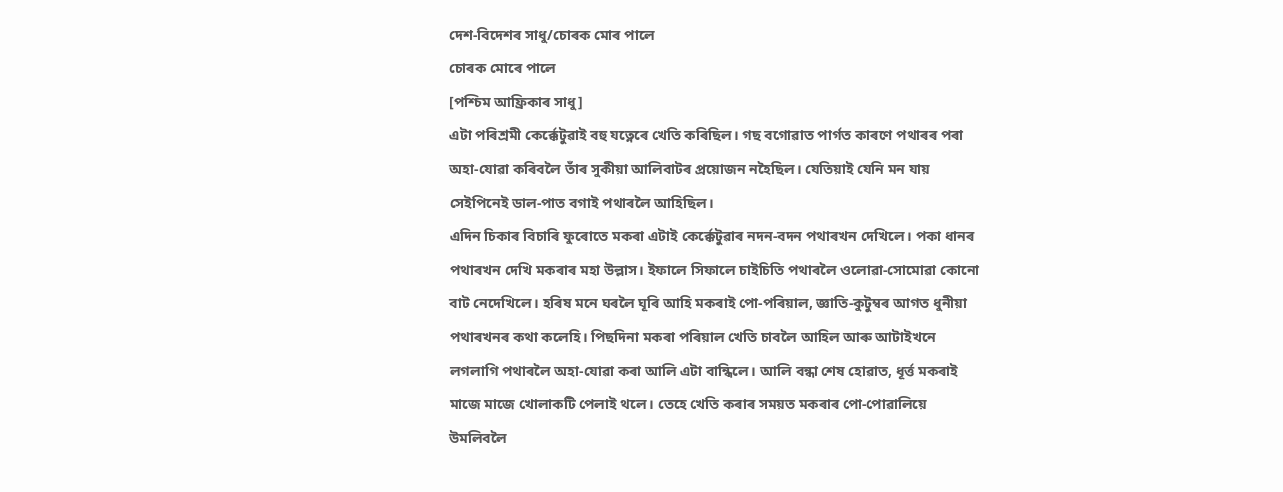দেশ-বিদেশৰ সাধু/চোৰক মোৰ পালে
চোৰক মোৰে পালে
[পশ্চিম আফ্ৰিকাৰ সাধু]
এটা পৰিশ্ৰমী কেৰ্ক্কেটুৱাই বহু যত্নেৰে খেতি কৰিছিল। গছ বগোৱাত পাৰ্গত কাৰণে পথাৰৰ পৰা অহা-যোৱা কৰিবলৈ তাঁৰ সুকীয়া আলিবাটৰ প্ৰয়োজন নহৈছিল। যেতিয়াই যেনি মন যায় সেইপিনেই ডাল-পাত বগাই পথাৰলৈ আহিছিল।
এদিন চিকাৰ বিচাৰি ফুৰোতে মকৰা এটাই কেৰ্ক্কেটুৱাৰ নদন-বদন পথাৰখন দেখিলে। পকা ধানৰ পথাৰখন দেখি মকৰাৰ মহা উল্লাস। ইফালে সিফালে চাইচিতি পথাৰলৈ ওলোৱা-সোমোৱা কোনো বাট নেদেখিলে। হৰিষ মনে ঘৰলৈ ঘূৰি আহি মকৰাই পো-পৰিয়াল, জ্ঞাতি-কুটুম্বৰ আগত ধুনীয়া পথাৰখনৰ কথা কলেহি। পিছদিনা মকৰা পৰিয়াল খেতি চাবলৈ আহিল আৰু আটাইখনে লগলাগি পথাৰলৈ অহা-যোৱা কৰা আলি এটা বান্ধিলে। আলি বন্ধা শেষ হোৱাত, ধূৰ্ত্ত মকৰাই মাজে মাজে খোলাকটি পেলাই থলে। তেহে খেতি কৰাৰ সময়ত মকৰাৰ পো-পোৱালিয়ে উমলিবলৈ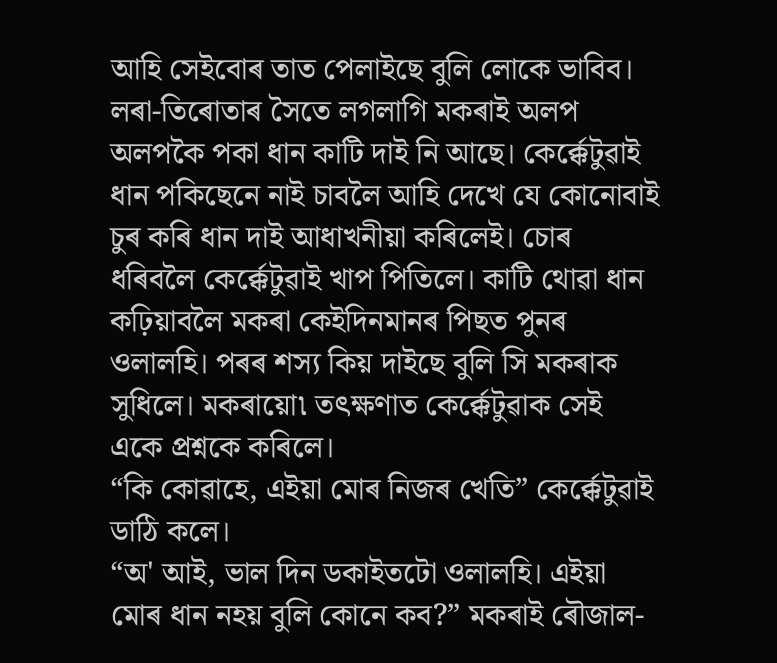আহি সেইবোৰ তাত পেলাইছে বুলি লোকে ভাবিব। লৰা-তিৰোতাৰ সৈতে লগলাগি মকৰাই অলপ অলপকৈ পকা ধান কাটি দাই নি আছে। কেৰ্ক্কেটুৱাই ধান পকিছেনে নাই চাবলৈ আহি দেখে যে কোনোবাই চুৰ কৰি ধান দাই আধাখনীয়া কৰিলেই। চোৰ ধৰিবলৈ কেৰ্ক্কেটুৱাই খাপ পিতিলে। কাটি থোৱা ধান কঢ়িয়াবলৈ মকৰা কেইদিনমানৰ পিছত পুনৰ ওলালহি। পৰৰ শস্য কিয় দাইছে বুলি সি মকৰাক সুধিলে। মকৰায়ো৷ তৎক্ষণাত কেৰ্ক্কেটুৱাক সেই একে প্ৰশ্নকে কৰিলে।
“কি কোৱাহে, এইয়া মোৰ নিজৰ খেতি” কেৰ্ক্কেটুৱাই ডাঠি কলে।
“অ' আই, ভাল দিন ডকাইতটো ওলালহি। এইয়া মোৰ ধান নহয় বুলি কোনে কব?” মকৰাই ৰৌজাল-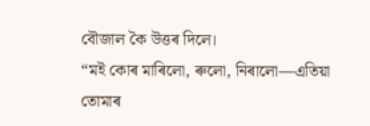বৌজাল কৈ উত্তৰ দিলে।
“মই কোৰ মাৰিলো, ৰুলো, নিৰালো—এতিয়া তোমাৰ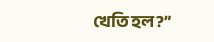খেতি হল?”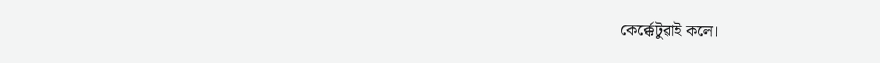কেৰ্ক্কেটুৱাই কলে।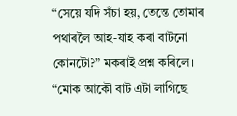“সেয়ে যদি সঁচা হয়, তেন্তে তোমাৰ পথাৰলৈ আহ-যাহ কৰা বাটনো কোনটো?” মকৰাই প্ৰশ্ন কৰিলে।
“মোক আকৌ বাট এটা লাগিছে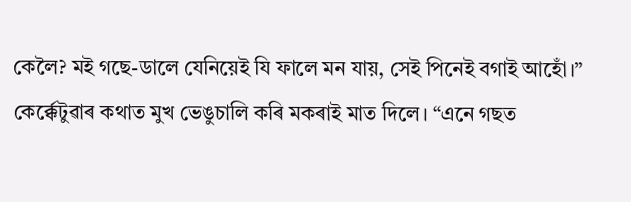কেলৈ? মই গছে-ডালে যেনিয়েই যি ফালে মন যায়, সেই পিনেই বগাই আহোঁ।”
কেৰ্ক্কেটুৱাৰ কথাত মুখ ভেঙুচালি কৰি মকৰাই মাত দিলে। “এনে গছত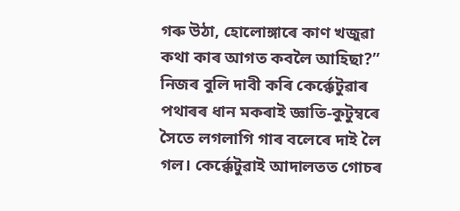গৰু উঠা, হোলোঙ্গাৰে কাণ খজুৱা কথা কাৰ আগত কবলৈ আহিছা?” নিজৰ বুলি দাবী কৰি কেৰ্ক্কেটুৱাৰ পথাৰৰ ধান মকৰাই জ্ঞাতি-কুটুম্বৰে সৈতে লগলাগি গাৰ বলেৰে দাই লৈ গল। কেৰ্ক্কেটুৱাই আদালতত গোচৰ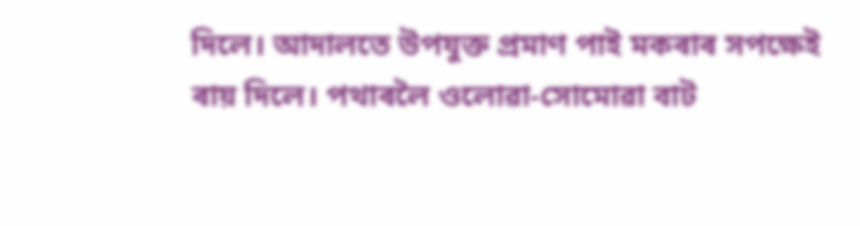দিলে। আদালতে উপযুক্ত প্ৰমাণ পাই মকৰাৰ সপক্ষেই ৰায় দিলে। পথাৰলৈ ওলোৱা-সোমোৱা বাট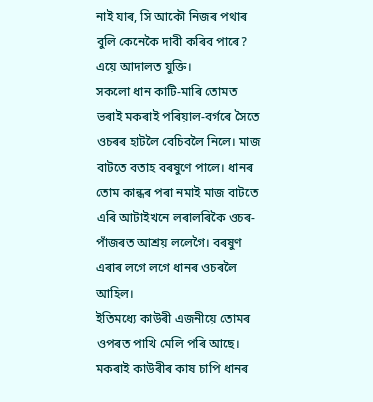নাই যাৰ, সি আকৌ নিজৰ পথাৰ বুলি কেনেকৈ দাবী কৰিব পাৰে? এয়ে আদালত যুক্তি।
সকলো ধান কাটি-মাৰি তোমত ভৰাই মকৰাই পৰিয়াল-বৰ্গৰে সৈতে ওচৰৰ হাটলৈ বেচিবলৈ নিলে। মাজ বাটতে বতাহ বৰষুণে পালে। ধানৰ তোম কান্ধৰ পৰা নমাই মাজ বাটতে এৰি আটাইখনে লৰালৰিকৈ ওচৰ-পাঁজৰত আশ্ৰয় ললেগৈ। বৰষুণ এৰাৰ লগে লগে ধানৰ ওচৰলৈ আহিল।
ইতিমধ্যে কাউৰী এজনীয়ে তোমৰ ওপৰত পাখি মেলি পৰি আছে। মকৰাই কাউৰীৰ কাষ চাপি ধানৰ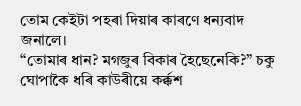তোম কেইটা পহৰা দিয়াৰ কাৰণে ধন্যবাদ জনালে।
“তোমাৰ ধান? মগজুৰ বিকাৰ হৈছেনেকি?” চকু ঘোপাকৈ ধৰি কাউৰীয়ে কৰ্ক্কশ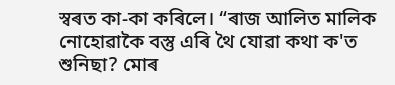স্বৰত কা-কা কৰিলে। “ৰাজ আলিত মালিক নোহোৱাকৈ বস্তু এৰি থৈ যোৱা কথা ক'ত শুনিছা? মোৰ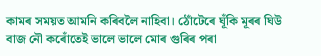কামৰ সময়ত আমনি কৰিবলৈ নাহিবা। ঠোঁটেৰে ঘূঁকি মূৰৰ ঘিউ বাজ নৌ কৰোঁতেই ভালে ভালে মোৰ গুৰিৰ পৰা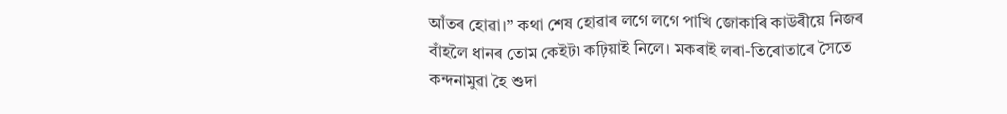আঁতৰ হোৱা।” কথা শেষ হোৱাৰ লগে লগে পাখি জোকাৰি কাউৰীয়ে নিজৰ বাঁহলৈ ধানৰ তোম কেইট৷ কঢ়িয়াই নিলে। মকৰাই লৰা-তিৰোতাৰে সৈতে কন্দনামুৱা হৈ শুদা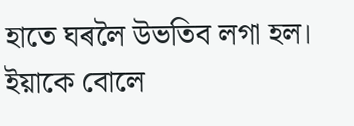হাতে ঘৰলৈ উভতিব লগা হল।
ইয়াকে বোলে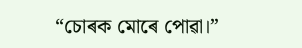“চোৰক মোৰে পোৱা।”